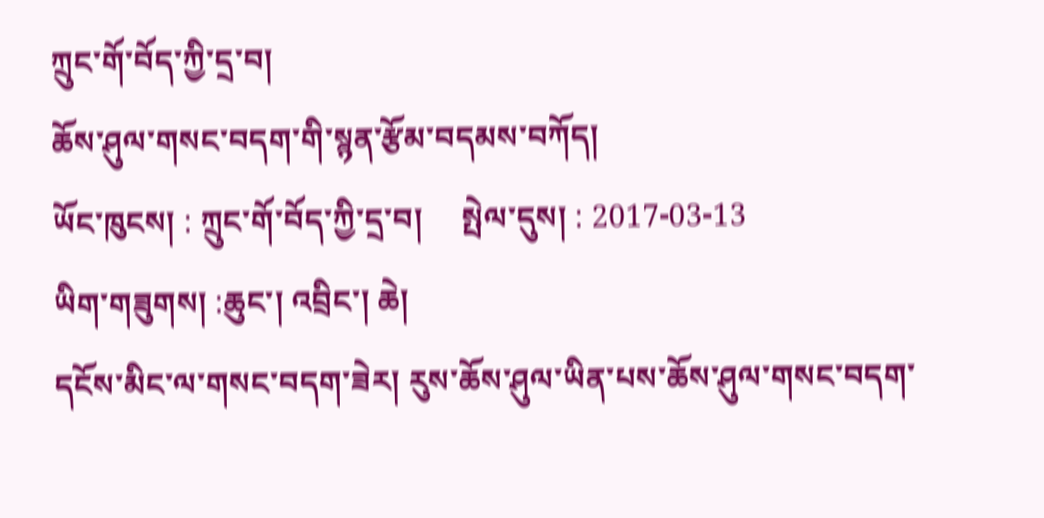ཀྲུང་གོ་བོད་ཀྱི་དྲ་བ།
ཆོས་ཤུལ་གསང་བདག་གི་སྙན་རྩོམ་བདམས་བཀོད།
ཡོང་ཁུངས། : ཀྲུང་གོ་བོད་ཀྱི་དྲ་བ།     སྤེལ་དུས། : 2017-03-13
ཡིག་གཟུགས། :ཆུང་། འབྲིང་། ཆེ།
དངོས་མིང་ལ་གསང་བདག་ཟེར། རུས་ཆོས་ཤུལ་ཡིན་པས་ཆོས་ཤུལ་གསང་བདག་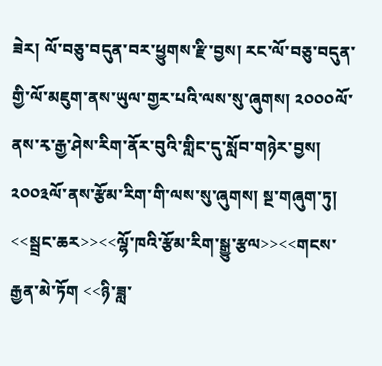ཟེར། ལོ་བཅུ་བདུན་བར་ཕྱུགས་རྫི་བྱས། རང་ལོ་བཅུ་བདུན་གྱི་ལོ་མཇུག་ནས་ཡུལ་གྱར་པའི་ལས་སུ་ཞུགས། ༢༠༠༠ལོ་ནས་རྭ་རྒྱ་ཤེས་རིག་ནོར་བུའི་གླིང་དུ་སློབ་གཉེར་བྱས། ༢༠༠༣ལོ་ནས་རྩོམ་རིག་གི་ལས་སུ་ཞུགས། སྔ་གཞུག་ཏུ། <<སྦྲང་ཆར>><<ལྷོ་ཁའི་རྩོམ་རིག་སྒྱུ་རྩལ>><<གངས་རྒྱན་མེ་ཏོག <<ཉི་ཟླ་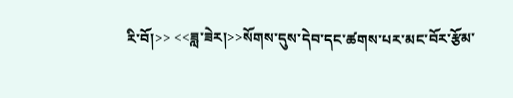རི་བོ།>> <<ཟླ་ཟེར།>>སོགས་དུས་དེབ་དང་ཚགས་པར་མང་བོར་རྩོམ་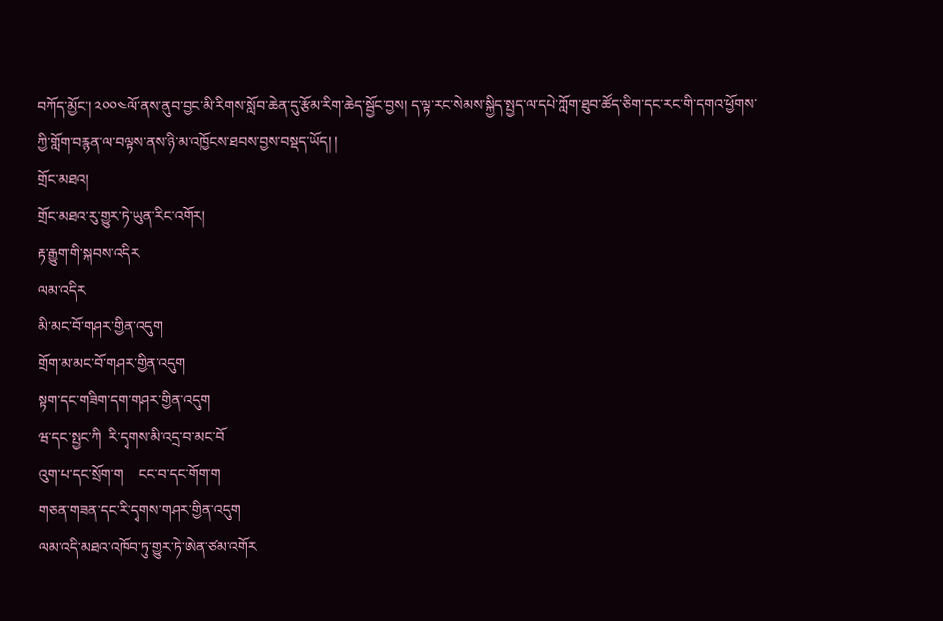བཀོད་མྱོང་། ༢༠༠༤ལོ་ནས་ནུབ་བྱང་མི་རིགས་སློབ་ཆེན་དུ་རྩོམ་རིག་ཆེད་སྦྱོང་བྱས། ད་ལྟ་རང་སེམས་སྐྱིད་སྤྱད་ལ་དཔེ་ཀློག་ཐུབ་ཚོད་ཅིག་དང་རང་གི་དགའ་ཕྱོགས་ཀྱི་གློག་བརྙན་ལ་བལྟས་ནས་ཉི་མ་འཁྱོངས་ཐབས་བྱས་བསྡད་ཡོད། །
གྲོང་མཐའ།
གྲོང་མཐའ་རུ་གྱུར་ཏེ་ཡུན་རིང་འགོར།
རྟ་རྒྱུག་གི་སྐབས་འདིར
ལམ་འདིར
མི་མང་བོ་གཤར་གྱིན་འདུག
གྲོག་མ་མང་བོ་གཤར་གྱིན་འདུག
སྟག་དང་གཟིག་དག་གཤར་གྱིན་འདུག
ཝ་དང་སྤྱང་ཀི  རི་དྭགས་མི་འདྲ་བ་མང་བོ
འུག་པ་དང་སྲོག་ག    ངང་བ་དང་གོག་ག
གཅན་གཟན་དང་རི་དྭགས་གཤར་གྱིན་འདུག
ལམ་འདི་མཐའ་འཁོབ་ཏུ་གྱུར་ཏེ་ཨེན་ཙམ་འགོར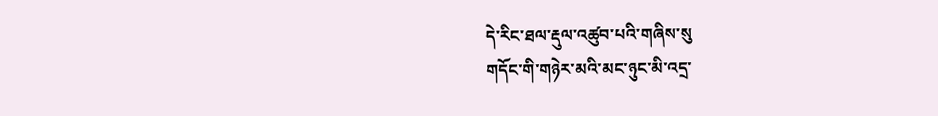དེ་རིང་ཐལ་རྡུལ་འཚུབ་པའི་གཞིས་སུ
གདོང་གི་གཉེར་མའི་མང་ཉུང་མི་འདྲ་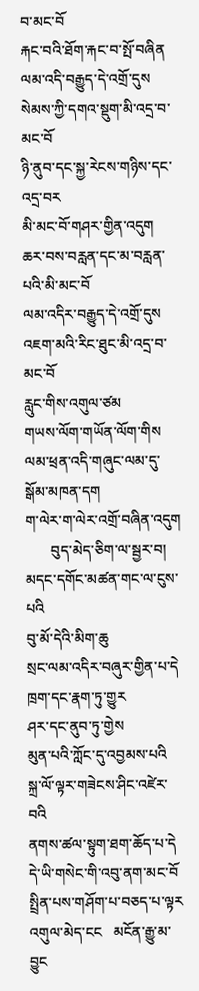བ་མང་བོ
རྐང་བའི་ཐོག་རྐང་བ་སྤོ་བཞིན
ལམ་འདི་བརྒྱུད་དེ་འགྲོ་དུས
སེམས་ཀྱི་དགའ་སྡུག་མི་འདྲ་བ་མང་བོ
ཉི་ནུབ་དང་སྐྱ་རེངས་གཉིས་དང་འདྲ་བར
མི་མང་བོ་གཤར་གྱིན་འདུག
ཆར་བས་བརླན་དང་མ་བརླན་པའི་མི་མང་བོ
ལམ་འདིར་བརྒྱུད་དེ་འགྲོ་དུས
འཇག་མའི་རིང་ཐུང་མི་འདྲ་བ་མང་བོ
རླུང་གིས་འགུལ་ཙམ
གཡས་ལོག་གཡོན་ལོག་གིས
ལམ་ཕྲན་འདི་གཞུང་ལམ་དུ་སྒོམ་མཁན་དག
ག་ལེར་ག་ལེར་འགྲོ་བཞིན་འདུག
       བུད་མེད་ཅིག་ལ་སྦྱར་བ།
མདང་དགོང་མཚན་གང་ལ་ངུས་པའི
བུ་མོ་དེའི་མིག་ཆུ
སྲང་ལམ་འདིར་བཞུར་གྱིན་པ་དེ
ཁྲག་དང་རྣག་ཏུ་གྱུར
ཤར་དང་ནུབ་ཏུ་གྱེས
མུན་པའི་ཀློང་དུ་འབྱམས་པའི
སྐྲ་ལོ་ལྟར་གཟེངས་ཤིང་འཛེར་བའི
ནགས་ཚལ་སྟུག་ཐག་ཆོད་པ་དེ
དེ་ཡི་གསེང་གི་འབུ་ནག་མང་བོ
སྤྲིན་པས་གཤོག་པ་བཅད་པ་ལྟར
འགུལ་མེད་ངང   མངོན་རྒྱུ་མ་བྱུང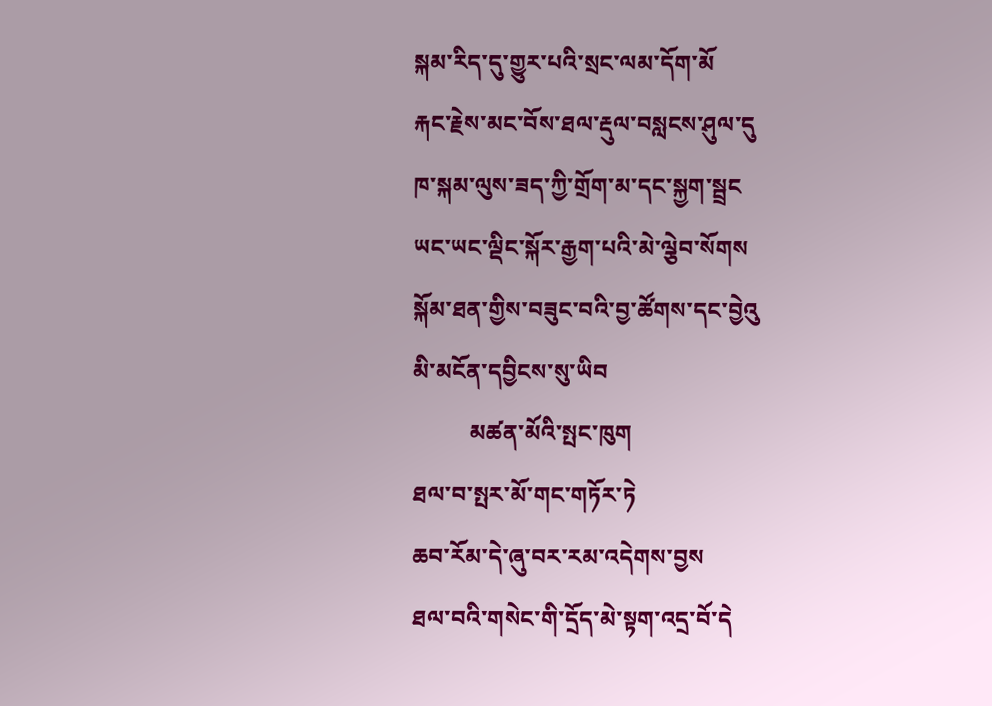སྐམ་རིད་དུ་གྱུར་པའི་སྲང་ལམ་དོག་མོ
རྐང་རྗེས་མང་བོས་ཐལ་རྡུལ་བསླངས་ཤུལ་དུ
ཁ་སྐམ་ལུས་ཟད་ཀྱི་གྲོག་མ་དང་སྐྱག་སྦྲང
ཡང་ཡང་ལྡིང་སྐོར་རྒྱག་པའི་མེ་ལྕེབ་སོགས
སྐོམ་ཐན་གྱིས་བཟུང་བའི་བྱ་ཚོགས་དང་བྱེའུ
མི་མངོན་དབྱིངས་སུ་ཡིབ
          མཚན་མོའི་སྤང་ཁུག
ཐལ་བ་སྤར་མོ་གང་གཏོར་ཏེ
ཆབ་རོམ་དེ་ཞུ་བར་རམ་འདེགས་བྱས
ཐལ་བའི་གསེང་གི་དྲོད་མེ་སྟག་འདྲ་བོ་དེ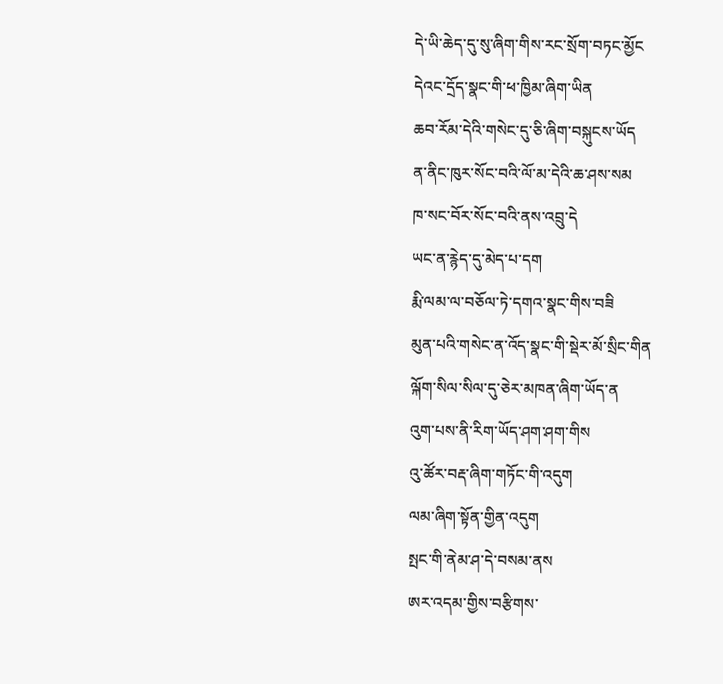དེ་ཡི་ཆེད་དུ་སུ་ཞིག་གིས་རང་སྲོག་བཏང་མྱོང
དེའང་དྲོད་སྣང་གི་ཕ་ཁྱིམ་ཞིག་ཡིན
ཆབ་རོམ་དེའི་གསེང་དུ་ཅི་ཞིག་བསྐུངས་ཡོད
ན་ནིང་ཁུར་སོང་བའི་ལོ་མ་དེའི་ཆ་ཤས་སམ
ཁ་སང་བོར་སོང་བའི་ནས་འབྲུ་དེ
ཡང་ན་རྙེད་དུ་མེད་པ་དག
རྨི་ལམ་ལ་བཅོལ་ཏེ་དགའ་སྣང་གིས་བཟི
མུན་པའི་གསེང་ན་འོད་སྣང་གི་སྡེར་མོ་སྲིང་གིན
ལྐོག་སིལ་སིལ་དུ་ཅེར་མཁན་ཞིག་ཡོད་ན
འུག་པས་ནི་རིག་ཡོད་ཤག་ཤག་གིས
འུ་ཚོར་བརྡ་ཞིག་གཏོང་གི་འདུག
ལམ་ཞིག་སྟོན་གྱིན་འདུག
སྤང་གི་ནེམ་ཤ་དེ་བསམ་ནས
ཨར་འདམ་གྱིས་བརྩིགས་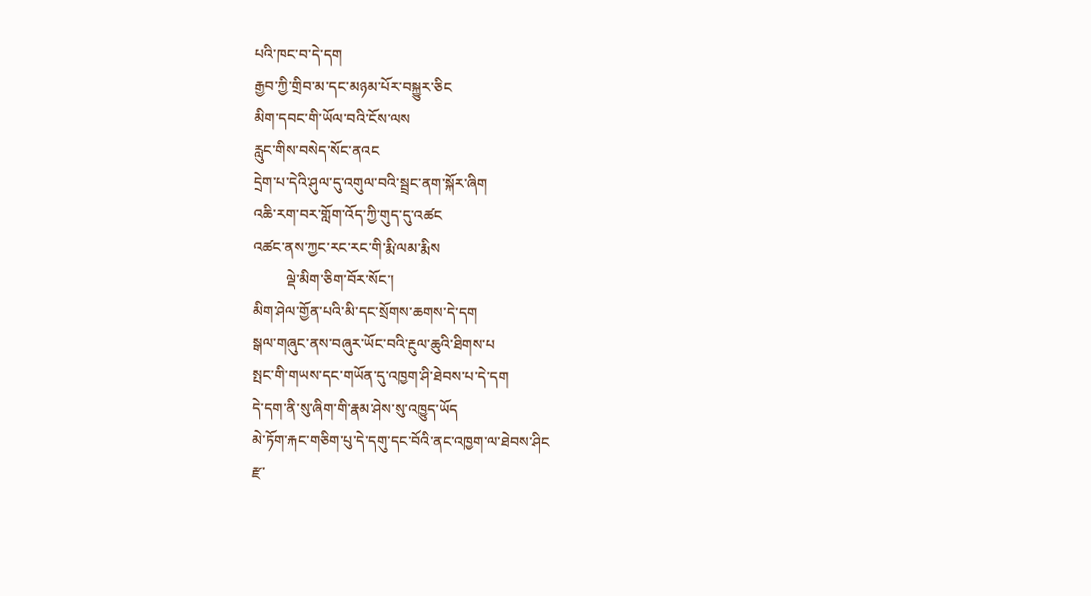པའི་ཁང་བ་དེ་དག
རྒྱབ་ཀྱི་གྲིབ་མ་དང་མཉམ་པོར་བསྐྱུར་ཅིང
མིག་དབང་གི་ཡོལ་བའི་ངོས་ལས
རླུང་གིས་བསེད་སོང་ནའང
དྲེག་པ་དེའི་ཤུལ་དུ་འགུལ་བའི་སྦྲང་ནག་སྐོར་ཞིག
འཆི་རག་བར་གློག་འོད་ཀྱི་གུད་དུ་འཚང
འཚང་ནས་ཀྱང་རང་རང་གི་རྨི་ལམ་རྨིས
         ལྡེ་མིག་ཅིག་བོར་སོང་།
མིག་ཤེལ་གྱོན་པའི་མི་དང་སྲོགས་ཆགས་དེ་དག
སྒལ་གཞུང་ནས་བཞུར་ཡོང་བའི་རྔུལ་ཆུའི་ཐིགས་པ
སྤང་གི་གཡས་དང་གཡོན་དུ་འཁྱག་ཤི་ཐེབས་པ་དེ་དག
དེ་དག་ནི་སུ་ཞིག་གི་རྣམ་ཤེས་སུ་འཁྱུད་ཡོད
མེ་ཏོག་རྐང་གཅིག་པུ་དེ་དགུ་དང་བོའི་ནང་འཁྱག་ལ་ཐེབས་ཤིང
རྫ་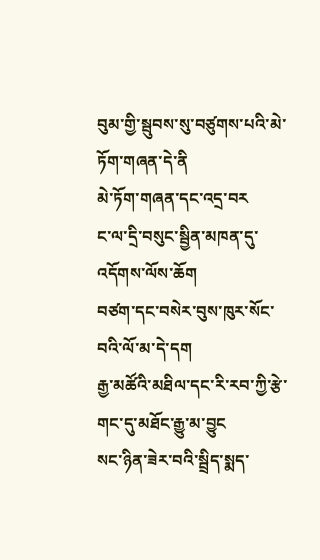བུམ་གྱི་སྦུབས་སུ་བཙུགས་པའི་མེ་ཏོག་གཞན་དེ་ནི
མེ་ཏོག་གཞན་དང་འདྲ་བར
ང་ལ་དྲི་བསུང་སྦྱིན་མཁན་དུ་འདོགས་ལོས་ཆོག
བཙག་དང་བསེར་བུས་ཁུར་སོང་བའི་ལོ་མ་དེ་དག
རྒྱ་མཚོའི་མཐིལ་དང་རི་རབ་ཀྱི་རྩེ་གང་དུ་མཐོང་རྒྱུ་མ་བྱུང
སང་ཉིན་ཟེར་བའི་སྦྲིད་སྨད་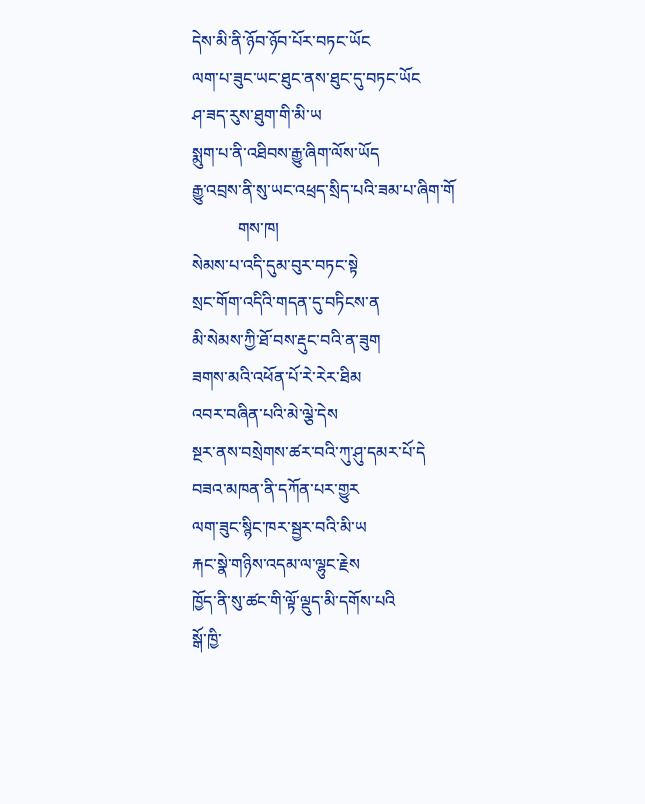དེས་མི་ནི་ཉོབ་ཉོབ་པོར་བཏང་ཡོང
ལག་པ་ཟུང་ཡང་ཐུང་ནས་ཐུང་དུ་བཏང་ཡོང
ཤ་ཟད་རུས་ཐུག་གི་མི་ཡ
སྨུག་པ་ནི་འཐིབས་རྒྱུ་ཞིག་ལོས་ཡོད
རྒྱུ་འབྲས་ནི་སུ་ཡང་འཕྲད་སྲིད་པའི་ཟམ་པ་ཞིག་གོ
           གས་ཁ།
སེམས་པ་འདི་དུམ་བུར་བཏང་སྟེ
སྲང་གོག་འདིའི་གདན་དུ་བཏིངས་ན
མི་སེམས་ཀྱི་ཐོ་བས་རྡུང་བའི་ན་ཟུག
ཟགས་མའི་འཕོན་པོ་རེ་རེར་ཐིམ
འབར་བཞིན་པའི་མེ་ལྕེ་དེས
སྔར་ནས་བསྲེགས་ཚར་བའི་ཀུ་ཤུ་དམར་པོ་དེ
བཟའ་མཁན་ནི་དཀོན་པར་གྱུར
ལག་ཟུང་སྙིང་ཁར་སྦྱར་བའི་མི་ཡ
རྐང་སྣེ་གཉིས་འདམ་ལ་ལྷུང་རྗེས
ཁྱོད་ནི་སུ་ཚང་གི་ལྟོ་ལྡུད་མི་དགོས་པའི
སྒོ་ཁྱི་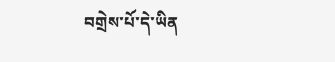བགྲེས་པོ་དེ་ཡིན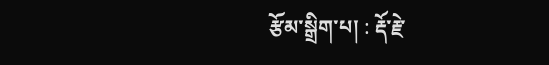རྩོམ་སྒྲིག་པ། : རྡོ་རྗེ་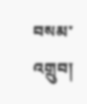བསམ་འགྲུབ།